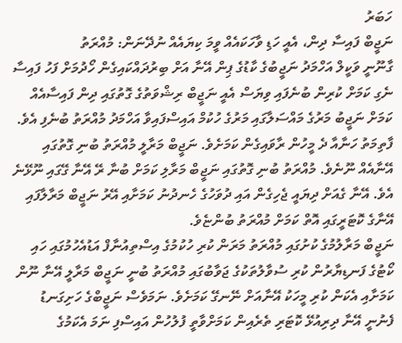ހަބަރު
ނަޖީބް ފައިސާ ދިން، އެއީ ހަޑި ވާހަކައެއް ވީމަ ކިޔައެއް ނުދޭނަން: މުއްރަތު
ގާނޫނީ ވަކީލް އަހްމަދު ނަޖީބުގެ ކާޑުގެ ޕިން އޭނާ އަށް ބިރުދައްކައިގެން ހޯދުމަށް ފަހު ފައިސާ ނެގި ކަމަށް ކުރިން ބުނެފައި ވިޔަސް އެއީ ނަޖީބް ރިޝްވަތުގެ ގޮތުގައި ދިން ފައިސާއެއް ކަމަށް ނަޖީބު މަރުގެ މައްސަލާގައި މަރުގެ ހުކުމް އައިސްފައިވާ އަހްމަދު މުއްރަތު ބުނެފި އެވެ.
ފާތިމަތު ހަނާއާ ދެ މީހުން ރާވައިގެން ކަމަށެވެ. ނަޖީބް މަރާލީ މުއްރަތު ބުނި ގޮތުގައި އޭނާއެއް ނޫނެވެ. މުއްރަތު ބުނި ގޮތުގައި ނަޖީބް މަރާލި ކަމަށް ބުނާ ރޭ އޭނާ ގޭގައި ނޫޅޭނެ އެވެ. އޭނާ ގެއަށް ދިޔައީ ޖެހިގެން އައި ދުވަހުގެ ހެނދުނު ކަމަށާއި އޭރު ނަޖީބް މަރާލާފައި އޭނާގެ ކޮޓަރީގައި އޮތް ކަމަށް މުއްރަތު ބުންޏެވެ.
ނަޖީބް މަރާލުމުގެ ކުށުގައި މުއްރަތު މަރަން ކުރި ހުކުމުގެ އިސްތިއުނާފް އަޑުއެހުމުގައި ހައި ކޯޓުގެ ފަނޑިޔާރުން ކުރި ސުވާލުތަކުގެ ޖަވާބުގައި މުއްރަތު ބުނީ ނަޖީބް މަރާލީ އޭނާ ނޫން ކަމަށާއި އެކަން ކުރި މީހަކު އޭނާއަށް ނޭނގޭ ކަމަށެވެ. ނަމަވެސް ނަޖީބްގެ ހަށިގަނޑު ފެނުނީ އޭނާ ދިރިއުޅޭ ކޮޓަރި ތެރެއިން ކަމަށްވާތީ ފުލުހުން އައިސްފި ނަމަ އެކަމުގެ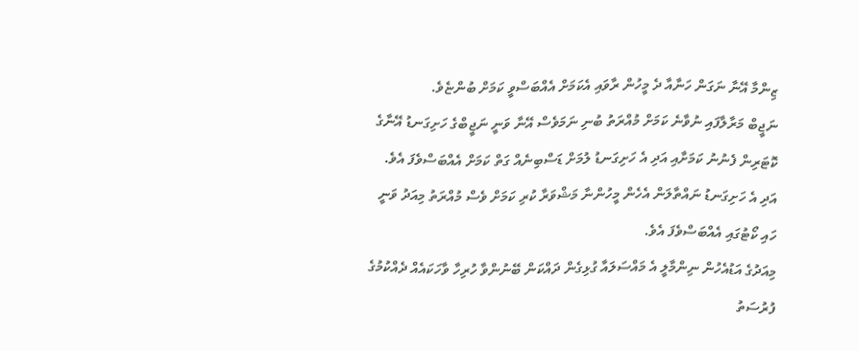ޒިންމާ އޭނާ ނަގަން ހަނާއާ ދެ މީހުން ރާވައި އެކަމަށް އެއްބަސްވީ ކަމަށް ބުންޏެވެ.
ނަޖީބް މަރާލާފައި ނުވާނެ ކަމަށް މުއްރަތު ބުނި ނަމަވެސް އޭނާ ވަނީ ނަޖީބްގެ ހަށިގަނޑު އޭނާގެ ކޮޓަރިން ފެނުނު ކަމަށާއި އަދި އެ ހަށިގަނޑު ލުމަށް ޑަސްބިނެއް ގަތް ކަމަށް އެއްބަސްވެފަ އެވެ. އަދި އެ ހަށިގަނޑު ނައްތާލަން އެހެން މީހުންނާ މަޝްވަރާ ކުރި ކަމަށް ވެސް މުއްރަތު މިއަދު ވަނީ ހައި ކޯޓުގައި އެއްބަސްވެފަ އެވެ.
މިއަދުގެ އަޑުއެހުން ނިންމާލީ އެ މައްސަލައާ ގުޅިގެން ދައްކަން ބޭނުންވާ ހުރިހާ ވާހަކައެއް ދެއްކުމުގެ ފުރުސަތު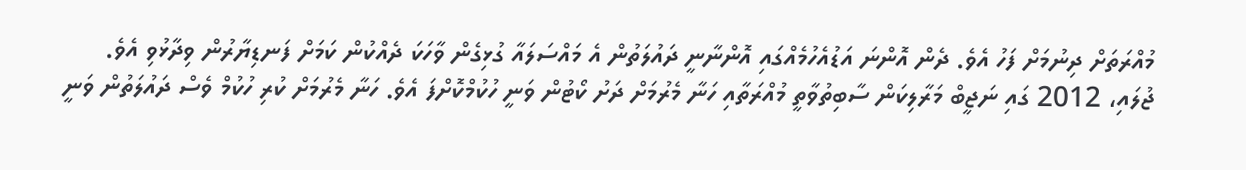މުއްރަތަށް ދިނުމަށް ފަހު އެވެ. ދެން އޮންނަ އަޑުއެހުމެއްގައި އޮންނާނީ ދައުލަތުން އެ މައްސަލައާ ގުޅިގެން ވާހަކަ ދެއްކުން ކަމަށް ފަނޑިޔާރުން ވިދާޅުވި އެވެ.
ޖުލައި، 2012 ގައި ނަޖީބް މަރާލިކަން ސާބިތުވާތީ މުއްރަތާއި ހަނާ މެރުމަށް ދަށު ކޯޓުން ވަނީ ހުކުމްކޮށްފަ އެވެ. ހަނާ މެރުމަށް ކުރި ހުކުމް ވެސް ދައުލަތުން ވަނީ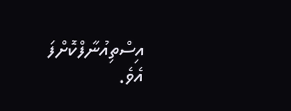އިސްތިއުނާފްކޮށްފަ އެވެ.